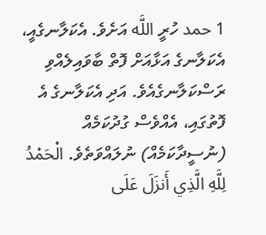1 حمد ހުރީ اللَّه އަށެވެ. އެކަލާނގެއީ، އެކަލާނގެ އަޅާއަށް ފޮތް ބާވައިލެއްވި ރަސްކަލާނގެއެވެ. އަދި އެކަލާނގެ އެ ފޮތުގައި، އެއްވެސް ގުދުކަމެއް (ނުސީދާކަމެއް) ނުލައްވަތެވެ. الْحَمْدُ لِلَّهِ الَّذِي أَنزَلَ عَلَى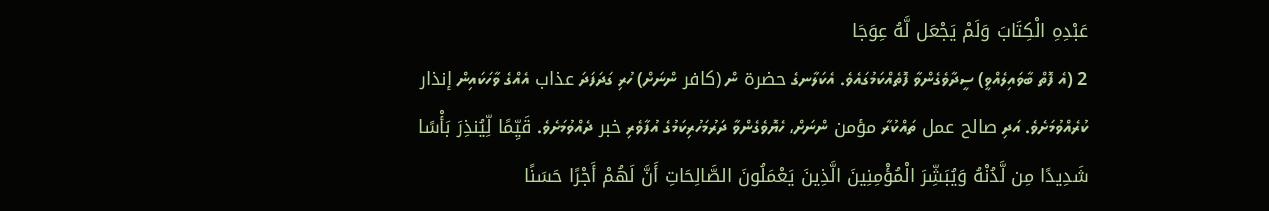عَبْدِهِ الْكِتَابَ وَلَمْ يَجْعَل لَّهُ عِوَجَا
2 (އެ ފޮތް ބާވައިލެއްވީ) ސީދާވެގެންވާ ފޮތެއްކަމުގައެވެ. އެކަލާނގެ حضرة ން (كافر ންނަށް) ހުރި ގަދަފަދަ عذاب އެއްގެ ވާހަކައިން إنذار ކުރެއްވުމަށެވެ. އަދި صالح عمل ތައްކުރާ مؤمن ންނަށް، ހެޔޮވެގެންވާ ދަރުމަހުރިކަމުގެ އުފާވެރި خبر ދެއްވުމަށެވެ. قَيِّمًا لِّيُنذِرَ بَأْسًا شَدِيدًا مِن لَّدُنْهُ وَيُبَشِّرَ الْمُؤْمِنِينَ الَّذِينَ يَعْمَلُونَ الصَّالِحَاتِ أَنَّ لَهُمْ أَجْرًا حَسَنًا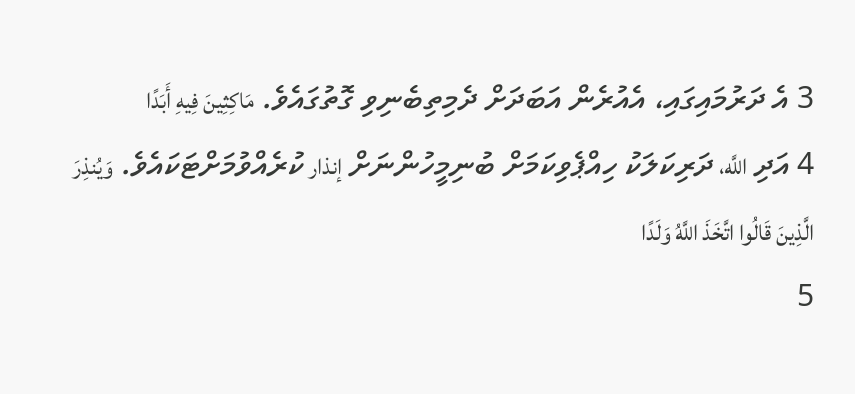3 އެ ދަރުމައިގައި، އެއުރެން އަބަދަށް ދެމިތިބެނިވި ގޮތުގައެވެ. مَاكِثِينَ فِيهِ أَبَدًا
4 އަދި اللَّه، ދަރިކަލަކު ހިއްޕެވިކަމަށް ބުނިމީހުންނަށް إنذار ކުރެއްވުމަށްޓަކައެވެ. وَيُنذِرَ الَّذِينَ قَالُوا اتَّخَذَ اللَّهُ وَلَدًا
5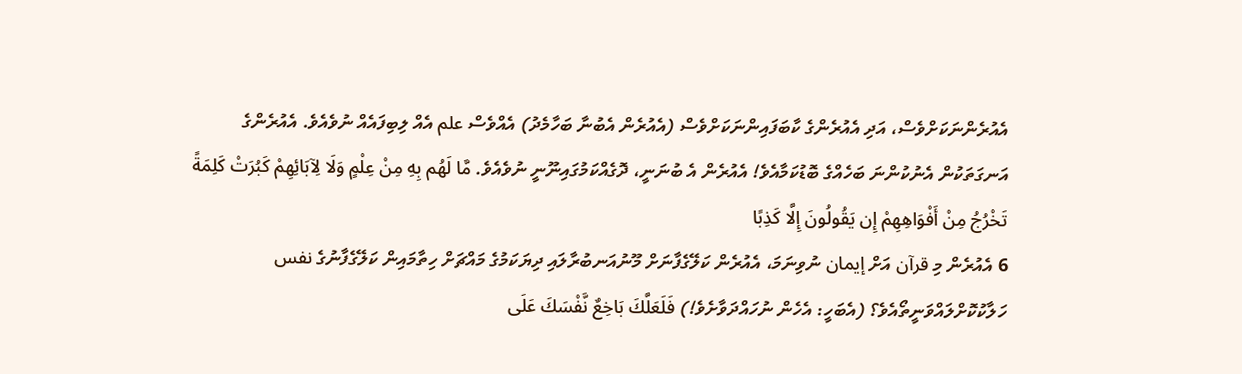އެއުރެންނަކަށްވެސް، އަދި އެއުރެންގެ ކާބަފައިންނަކަށްވެސް (އެއުރެން އެބުނާ ބަހާމެދު) އެއްވެސް علم އެއް ލިބިފައެއް ނުވެއެވެ. އެއުރެންގެ އަނގަތަކުން އެނުކުންނަ ބަހެއްގެ ބޮޑުކަމާއެވެ! އެއުރެން އެ ބުނަނީ، ދޮގެއްކަމުގައިނޫނީ ނުވެއެވެ. مَّا لَهُم بِهِ مِنْ عِلْمٍ وَلَا لِآبَائِهِمْ كَبُرَتْ كَلِمَةً تَخْرُجُ مِنْ أَفْوَاهِهِمْ إِن يَقُولُونَ إِلَّا كَذِبًا
6 އެއުރެން މި قرآن އަށް إيمان ނުވިނަމަ، އެއުރެން ކަލޭގެފާނަށް މޫނުއަނބުރާލައި ދިޔަކަމުގެ މައްޗަށް ހިތާމައިން ކަލޭގެފާނުގެ نفس ހަލާކުކޮށްލައްވަނީތޯއެވެ؟ (އެބަހީ: އެހެން ނުހައްދަވާށެވެ!) فَلَعَلَّكَ بَاخِعٌ نَّفْسَكَ عَلَى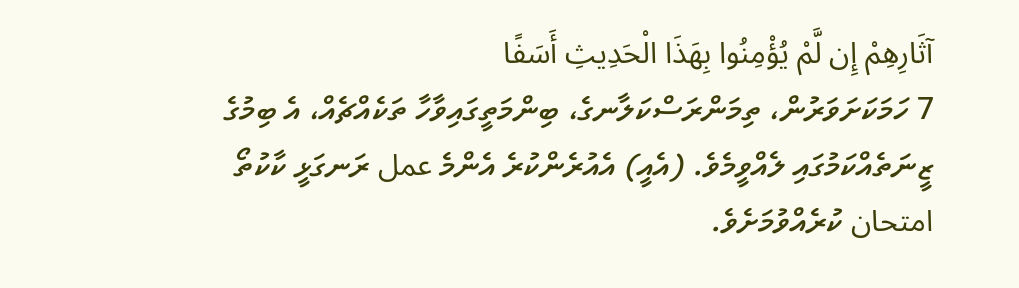آثَارِهِمْ إِن لَّمْ يُؤْمِنُوا بِهَذَا الْحَدِيثِ أَسَفًا
7 ހަމަކަށަވަރުން، ތިމަންރަސްކަލާނގެ، ބިންމަތީގައިވާހާ ތަކެއްޗެއް، އެ ބިމުގެ ޒީނަތެއްކަމުގައި ލެއްވީމެވެ. (އެއީ) އެއުރެންކުރެ އެންމެ عمل ރަނގަޅީ ކާކުތޯ امتحان ކުރެއްވުމަށެވެ.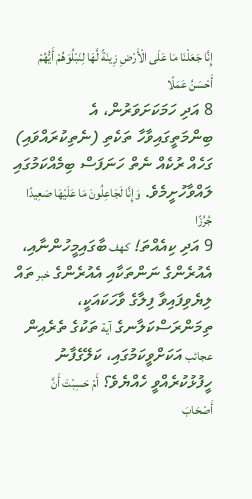إِنَّا جَعَلْنَا مَا عَلَى الْأَرْضِ زِينَةً لَّهَا لِنَبْلُوَهُمْ أَيُّهُمْ أَحْسَنُ عَمَلًا
8 އަދި ހަމަކަށަވަރުން، އެ ބިންމަތީގައިވާހާ ތަކެތި (ނެތިކުރައްވައި) ގަހެއް ރުކެއް ނެތް ހަނަފަސް ބިމެއްކަމުގައި ލައްވާހުށީމެވެ. وَإِنَّا لَجَاعِلُونَ مَا عَلَيْهَا صَعِيدًا جُرُزًا
9 އަދި ކިއެއްތަ! كهف ބާގައިމީހުންނާއި، އެއުރެންގެ ނަންތަކާއި އެއުރެންގެ خبر ތައް ލިޔެވިފައިވާ ފިލާގެ ވާހަކައަކީ، ތިމަންރަސްކަލާނގެ آية ތަކުގެ ތެރެއިން عجائب އަކަށްވީކަމުގައި، ކަލޭގެފާނު ހީފުޅުކުރެއްވީ ހެއްޔެވެ؟ أَمْ حَسِبْتَ أَنَّ أَصْحَابَ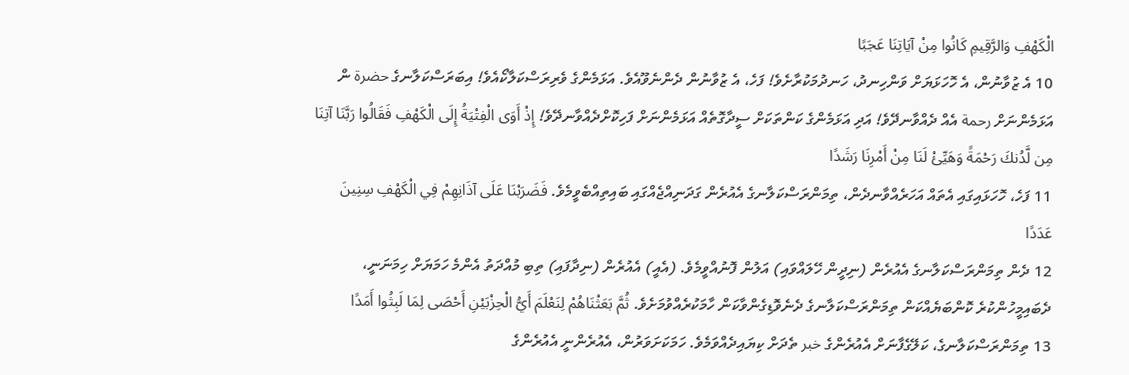الْكَهْفِ وَالرَّقِيمِ كَانُوا مِنْ آيَاتِنَا عَجَبًا
10 އެ ޒުވާނުން، އެ ހޮހަޅަޔަށް ވަންހިނދު، ހަނދުމަކުރާށެވެ! ފަހެ، އެ ޒުވާނުން ދެންނެވޫއެވެ. އަޅަމެންގެ ވެރިރަސްކަލާކޯއެވެ! އިބަރަސްކަލާނގެ حضرة ން އަޅަމެންނަށް رحمة އެއް ދެއްވާނދޭވެ! އަދި އަޅަމެންގެ ކަންތަކަށް ސީދާގޮތެއް އަޅަމެންނަށް ފަހިކޮށްދެއްވާނދޭވެ! إِذْ أَوَى الْفِتْيَةُ إِلَى الْكَهْفِ فَقَالُوا رَبَّنَا آتِنَا مِن لَّدُنكَ رَحْمَةً وَهَيِّئْ لَنَا مِنْ أَمْرِنَا رَشَدًا
11 ފަހެ، ހޮހަޅައިގައި އެތައް އަހަރެއްވާނދެން، ތިމަންރަސްކަލާނގެ އެއުރެން ގަދަނިއްޖެއްގައި ބައިތިއްބެވީމެވެ. فَضَرَبْنَا عَلَى آذَانِهِمْ فِي الْكَهْفِ سِنِينَ عَدَدًا
12 ދެން ތިމަންރަސްކަލާނގެ އެއުރެން (ނިދީން ހޭލައްވައި) އަލުން ފޮނުއްވީމެވެ. (އެއީ) އެއުރެން (ނިދާފައި) ތިބި މުއްދަތު އެންމެ ހަމަޔަށް ހިމަނަނީ، ދެބައިމީހުންކުރެ ކޮންބަޔެއްކަން ތިމަންރަސްކަލާނގެ ދެނެވޮޑިގެންވާކަން ހާމަކުރެއްވުމަށެވެ. ثُمَّ بَعَثْنَاهُمْ لِنَعْلَمَ أَيُّ الْحِزْبَيْنِ أَحْصَى لِمَا لَبِثُوا أَمَدًا
13 ތިމަންރަސްކަލާނގެ، ކަލޭގެފާނަށް އެއުރެންގެ خبر ތެދަށް ކިޔައިދެއްވަމެވެ. ހަމަކަށަވަރުން، އެއުރެންނީ އެއުރެންގެ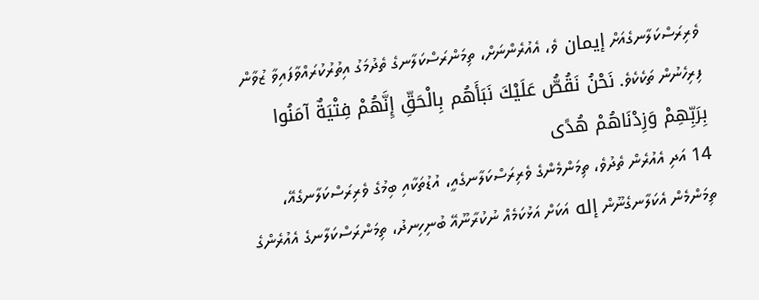ވެރިރަސްކަލާނގެއަށް إيمان ވެ، އެއުރެންނަށް، ތިމަންރަސްކަލާނގެ ތެދުމަގު އިތުރުކުރައްވާފައިވާ ޒުވާން ފިރިހެނުން ތަކެކެވެ. نَحْنُ نَقُصُّ عَلَيْكَ نَبَأَهُم بِالْحَقِّ إِنَّهُمْ فِتْيَةٌ آمَنُوا بِرَبِّهِمْ وَزِدْنَاهُمْ هُدًى
14 އަދި އެއުރެން ތެދުވެ، ތިމަންމެންގެ ވެރިރަސްކަލާނގެއީ، އުޑުތަކާއި ބިމުގެ ވެރިރަސްކަލާނގެއޭ، ތިމަންމެން އެކަލާނގެނޫން إله އަކަށް އަޅުކަމެއް ނުކުރާނޫއޭ ބުނިހިނދު، ތިމަންރަސްކަލާނގެ އެއުރެންގެ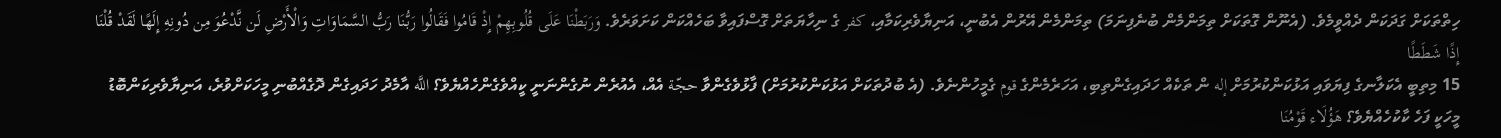ހިތްތަކަށް ގަދަކަން ދެއްވީމެވެ. (އެނޫން ގޮތަކަށް ތިމަންމެން ބުނެފިނަމަ) ތިމަންމެން އޭރުން އެބުނީ، އަނިޔާވެރިކަމާއި، كفر ގެ ނިހާޔަތަށް ގޮސްފައިވާ ބަހެއްކަން ކަށަވަރެވެ. وَرَبَطْنَا عَلَى قُلُوبِهِمْ إِذْ قَامُوا فَقَالُوا رَبُّنَا رَبُّ السَّمَاوَاتِ وَالْأَرْضِ لَن نَّدْعُوَ مِن دُونِهِ إِلَهًا لَقَدْ قُلْنَا إِذًا شَطَطًا
15 މިތިބީ އެކަލާނގެ ފިޔަވައި އަޅުކަންކުރުމަށް إله ން ތަކެއް ހަދައިގެންތިބި، އަހަރެމެންގެ قوم ގެމީހުންނެވެ. (އެ ބުދުތަކަށް އަޅުކަންކުރުމަށް) ފާޅުވެގެންވާ حجّة އެއް، އެއުރެން ނުގެންނަނީ ކީއްވެގެންހެއްޔެވެ؟ اللَّه އާމެދު ހަދައިގެން ދޮގެއްބުނި މީހަކަށްވުރެ، އަނިޔާވެރިކަންބޮޑު މީހަކީ ފަހެ ކާކުހެއްޔެވެ؟ هَؤُلَاء قَوْمُنَا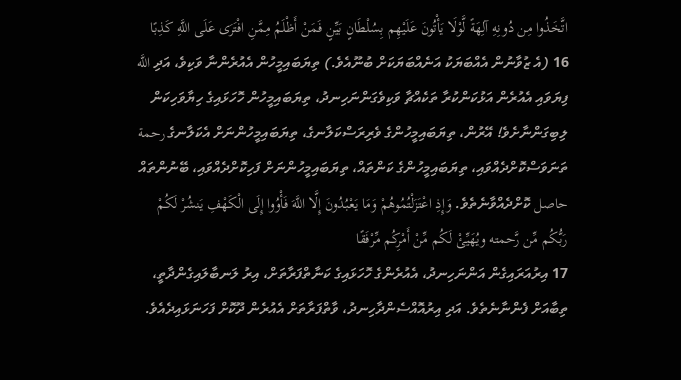اتَّخَذُوا مِن دُونِهِ آلِهَةً لَّوْلَا يَأْتُونَ عَلَيْهِم بِسُلْطَانٍ بَيِّنٍ فَمَنْ أَظْلَمُ مِمَّنِ افْتَرَى عَلَى اللَّهِ كَذِبًا
16 (އެ ޒުވާނުން އެއްބަޔަކު އަނެއްބަޔަކަށް ބުނޫއެވެ.) ތިޔަބައިމީހުން އެއުރެންނާ ވަކިވެ، އަދި اللَّه ފިޔަވައި އެއުރެން އަޅުކަންކުރާ ތަކެއްޗާ ވަކިވެގަންނަހިނދު، ތިޔަބައިމީހުން ހޮހަޅައިގެ ހިޔާވަހިކަން ލިބިގަންނާށެވެ! އޭރުން، ތިޔަބައިމީހުންގެ ވެރިރަސްކަލާނގެ، ތިޔަބައިމީހުންނަށް އެކަލާނގެ رحمة ތަނަވަސްކޮށްދެއްވައި، ތިޔަބައިމީހުންގެ ކަންތައް، ތިޔަބައިމީހުންނަށް ފަހިކޮށްދެއްވައި، ބޭނުންތައް حاصل ކޮށްދެއްވާނެތެވެ. وَإِذِ اعْتَزَلْتُمُوهُمْ وَمَا يَعْبُدُونَ إِلَّا اللَّهَ فَأْوُوا إِلَى الْكَهْفِ يَنشُرْ لَكُمْ رَبُّكُم مِّن رَّحمته ويُهَيِّئْ لَكُم مِّنْ أَمْرِكُم مِّرْفَقًا
17 އިރުއަރައިގެން އަންނަހިނދު، އެއުރެންގެ ހޮހަޅައިގެ ކަނާތްފަރާތަށް، އިރު ލަނބާލައިގެންދާތީ، ތިބާއަށް ފެންނާނެތެވެ. އަދި އިރުއޮއްސެންދާހިނދު، ވާތްފަރާތަށް އެއުރެން ދޫކޮށް ފަހަނަޅައިދެއެވެ.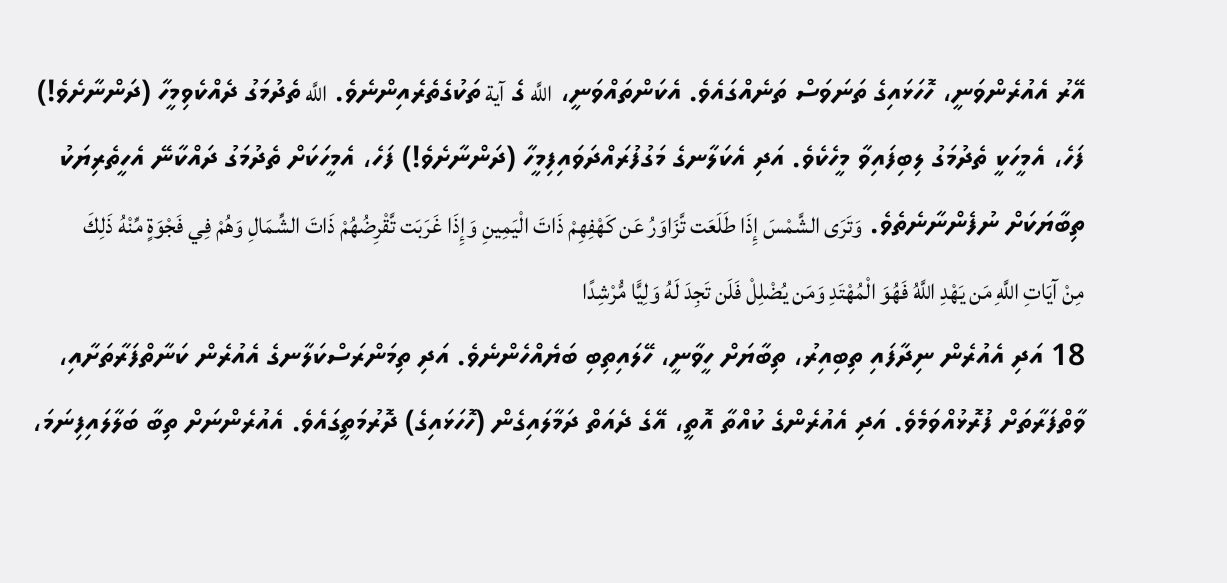އޭރު އެއުރެންވަނީ، ހޮހަޅައިގެ ތަނަވަސް ތަނެއްގައެވެ. އެކަންތައްވަނީ، اللَّه ގެ آية ތަކުގެތެރެއިންނެވެ. اللَّه ތެދުމަގު ދެއްކެވިމީހާ (ދަންނާށެވެ!) ފަހެ، އެމީހަކީ ތެދުމަގު ލިބިފައިވާ މީހެކެވެ. އަދި އެކަލާނގެ މަގުފުރައްދަވައިފިމީހާ (ދަންނާށެވެ!) ފަހެ، އެމީހަކަށް ތެދުމަގު ދައްކާނޭ އެހީތެރިޔަކު ތިބާޔަކަށް ނުފެންނާނެތެވެ. وَتَرَى الشَّمْسَ إِذَا طَلَعَت تَّزَاوَرُ عَن كَهْفِهِمْ ذَاتَ الْيَمِينِ وَإِذَا غَرَبَت تَّقْرِضُهُمْ ذَاتَ الشِّمَالِ وَهُمْ فِي فَجْوَةٍ مِّنْهُ ذَلِكَ مِنْ آيَاتِ اللَّهِ مَن يَهْدِ اللَّهُ فَهُوَ الْمُهْتَدِ وَمَن يُضْلِلْ فَلَن تَجِدَ لَهُ وَلِيًّا مُّرْشِدًا
18 އަދި އެއުރެން ނިދާފައި ތިބިއިރު، ތިބާޔަށް ހީވާނީ، ހޭލައިތިބި ބަޔެއްހެންނެވެ. އަދި ތިމަންރަސްކަލާނގެ އެއުރެން ކަނާތްފަރާތަށާއި، ވާތްފަރާތަށް ފުރޮޅުއްވަމެވެ. އަދި އެއުރެންގެ ކުއްތާ އޮތީ، އޭގެ ދެއަތް ދަމާލައިގެން (ހޮހަޅައިގެ) ދޮރުމަތީގައެވެ. އެއުރެންނަށް ތިބާ ބަލާލައިފިނަމަ،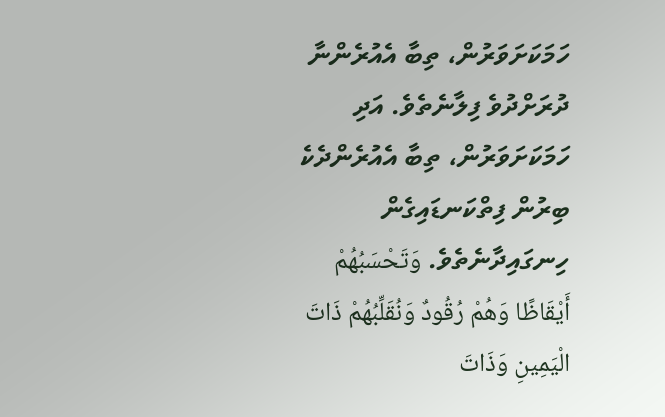ހަމަކަށަވަރުން، ތިބާ އެއުރެންނާ ދުރަށްދުވެ ފިލާނެތެވެ. އަދި ހަމަކަށަވަރުން، ތިބާ އެއުރެންދެކެ ބިރުން ފިތްކަނޑައިގެން ހިނގައިދާނެތެވެ. وَتَحْسَبُهُمْ أَيْقَاظًا وَهُمْ رُقُودٌ وَنُقَلِّبُهُمْ ذَاتَ الْيَمِينِ وَذَاتَ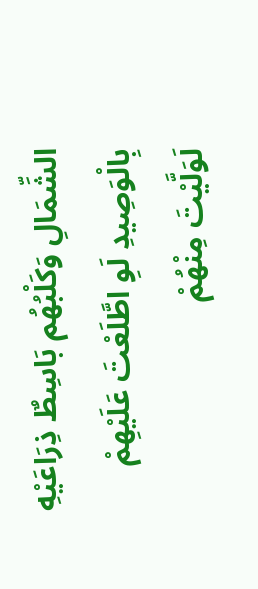الشِّمَالِ وَكَلْبُهُم بَاسِطٌ ذِرَاعَيْهِ بِالْوَصِيدِ لَوِ اطَّلَعْتَ عَلَيْهِمْ لَوَلَّيْتَ مِنْهُمْ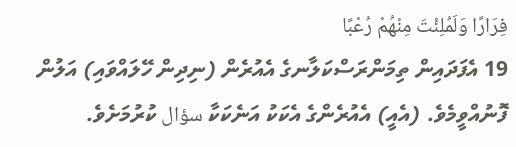فِرَارًا وَلَمُلِئْتَ مِنْهُمْ رُعْبًا
19 އެފަދައިން ތިމަންރަސްކަލާނގެ އެއުރެން (ނިދިން ހޭލައްވައި) އަލުން ފޮނުއްވީމެވެ. (އެއީ) އެއުރެންގެ އެކަކު އަނެކަކާ سؤال ކުރުމަށެވެ.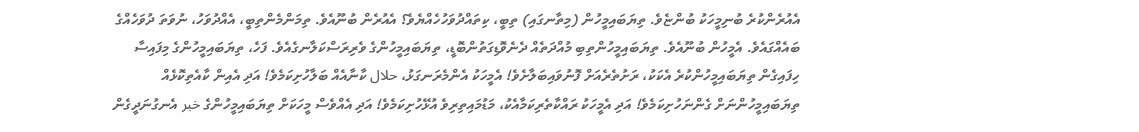އެއުރެންކުރެ ބުނިމީހަކު ބުންޏެވެ. ތިޔަބައިމީހުން (މިތާނގައި) ތިބީ، ކިތައްދުވަހުހެއްޔެވެ؟ އެއުރެން ބުނޫއެވެ. ތިމަންމެންތިބީ، އެއްދުވަހު، ނުވަތަ ދުވަހެއްގެ ބައެއްގައެވެ. އެމީހުން ބުނޫއެވެ. ތިޔަބައިމީހުންތިބި މުއްދަތެއް ދެނެވޮޑިގަތުންބޮޑީ، ތިޔަބައިމީހުންގެ ވެރިރަސްކަލާނގެއެވެ. ފަހެ، ތިޔަބައިމީހުންގެ މިފައިސާ ހިފައިގެން ތިޔަބައިމީހުންކުރެ އެކަކު، ރަށުތެރެއަށް ފޮނުވައިބަލާށެވެ! އެމީހަކު އެންމެރަނގަޅު، حلال ކާނާއެއް ބަލާހުށިކަމެވެ! އަދި އެއިން ކާއެތިކޮޅެއް ތިޔަބައިމީހުންނަށް ގެންނަހުށިކަމެވެ! އަދި އެމީހަކު ރައްކާތެރިކަމާއެކު، މަޑުމައިތިރިވެ އުޅޭހުށިކަމެވެ! އަދި އެއްވެސް މީހަކަށް ތިޔަބައިމީހުންގެ خبر އެނގުނަދީގެން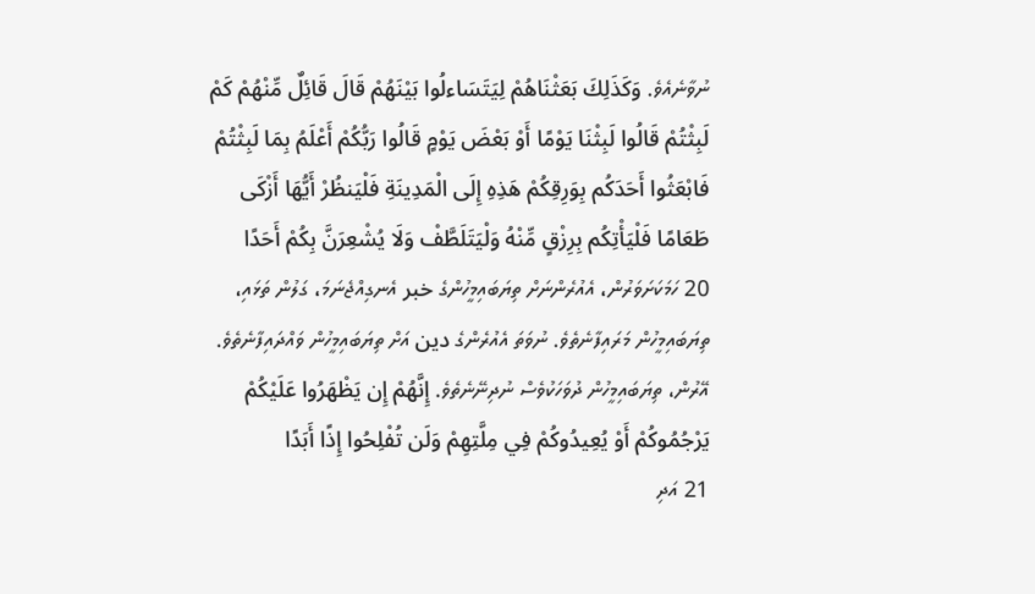ނުވާނެއެވެ. وَكَذَلِكَ بَعَثْنَاهُمْ لِيَتَسَاءلُوا بَيْنَهُمْ قَالَ قَائِلٌ مِّنْهُمْ كَمْ لَبِثْتُمْ قَالُوا لَبِثْنَا يَوْمًا أَوْ بَعْضَ يَوْمٍ قَالُوا رَبُّكُمْ أَعْلَمُ بِمَا لَبِثْتُمْ فَابْعَثُوا أَحَدَكُم بِوَرِقِكُمْ هَذِهِ إِلَى الْمَدِينَةِ فَلْيَنظُرْ أَيُّهَا أَزْكَى طَعَامًا فَلْيَأْتِكُم بِرِزْقٍ مِّنْهُ وَلْيَتَلَطَّفْ وَلَا يُشْعِرَنَّ بِكُمْ أَحَدًا
20 ހަމަކަށަވަރުން، އެއުރެންނަށް ތިޔަބައިމީހުންގެ خبر އެނގިއްޖެނަމަ، ގަލުން ތަޅައި، ތިޔަބައިމީހުން މަރައިފާނެތެވެ. ނުވަތަ އެއުރެންގެ دين އަށް ތިޔަބައިމީހުން ވައްދައިފާނެތެވެ. އޭރުން، ތިޔަބައިމީހުން ދުވަހަކުވެސް ނުދިނޭނެތެވެ. إِنَّهُمْ إِن يَظْهَرُوا عَلَيْكُمْ يَرْجُمُوكُمْ أَوْ يُعِيدُوكُمْ فِي مِلَّتِهِمْ وَلَن تُفْلِحُوا إِذًا أَبَدًا
21 އަދި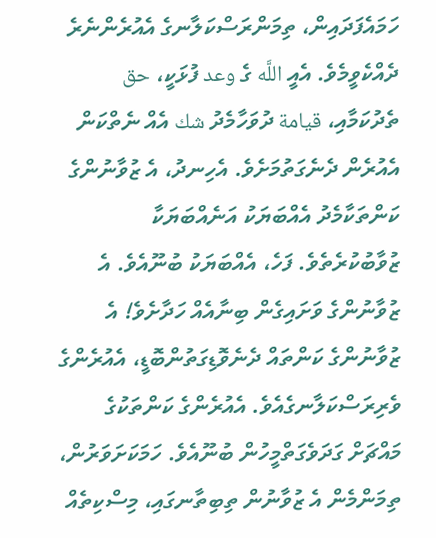ހަމައެފަދައިން، ތިމަންރަސްކަލާނގެ އެއުރެންނެރެ ދެއްކެވީމެވެ. އެއީ اللَّه ގެ وعد ފުޅަކީ، حق ތެދުކަމާއި، قيامة ދުވަހާމެދު شك އެއް ނެތްކަން އެއުރެން ދެނެގަތުމަށެވެ. އެހިނދު، އެ ޒުވާނުންގެ ކަންތަކާމެދު އެއްބަޔަކު އަނެއްބަޔަކާ ޒުވާބުކުރެތެވެ. ފަހެ، އެއްބަޔަކު ބުނޫއެވެ. އެ ޒުވާނުންގެ ވަށައިގެން ބިނާއެއް ހަދާށެވެ! އެ ޒުވާނުންގެ ކަންތައް ދެނެވޮޑިގަތުންބޮޑީ، އެއުރެންގެ ވެރިރަސްކަލާނގެއެވެ. އެއުރެންގެ ކަންތަކުގެ މައްޗަށް ގަދަވެގަތްމީހުން ބުނޫއެވެ. ހަމަކަށަވަރުން، ތިމަންމެން އެ ޒުވާނުން ތިބިތާނގައި، މިސްކިތެއް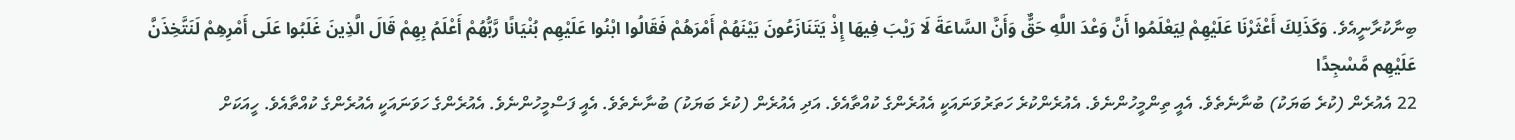ބިނާކުރާނީއެވެ. وَكَذَلِكَ أَعْثَرْنَا عَلَيْهِمْ لِيَعْلَمُوا أَنَّ وَعْدَ اللَّهِ حَقٌّ وَأَنَّ السَّاعَةَ لَا رَيْبَ فِيهَا إِذْ يَتَنَازَعُونَ بَيْنَهُمْ أَمْرَهُمْ فَقَالُوا ابْنُوا عَلَيْهِم بُنْيَانًا رَّبُّهُمْ أَعْلَمُ بِهِمْ قَالَ الَّذِينَ غَلَبُوا عَلَى أَمْرِهِمْ لَنَتَّخِذَنَّ عَلَيْهِم مَّسْجِدًا
22 އެއުރެން (ކުރެ ބަޔަކު) ބުނާނެތެވެ. އެއީ ތިންމީހުންނެވެ. އެއުރެންކުރެ ހަތަރުވަނައަކީ އެއުރެންގެ ކުއްތާއެވެ. އަދި އެއުރެން (ކުރެ ބަޔަކު) ބުނާނެތެވެ. އެއީ ފަސްމީހުންނެވެ. އެއުރެންގެ ހަވަނައަކީ އެއުރެންގެ ކުއްތާއެވެ. ހީއަކަށް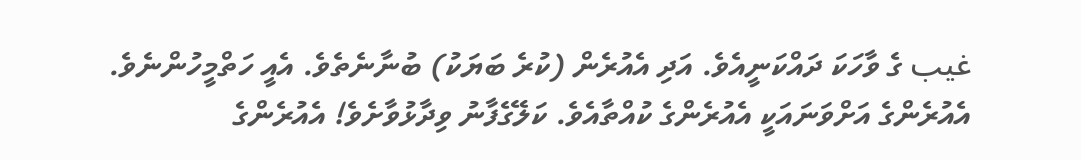غيب ގެ ވާހަކަ ދައްކަނީއެވެ. އަދި އެއުރެން (ކުރެ ބަޔަކު) ބުނާނެތެވެ. އެއީ ހަތްމީހުންނެވެ. އެއުރެންގެ އަށްވަނައަކީ އެއުރެންގެ ކުއްތާއެވެ. ކަލޭގެފާނު ވިދާޅުވާށެވެ! އެއުރެންގެ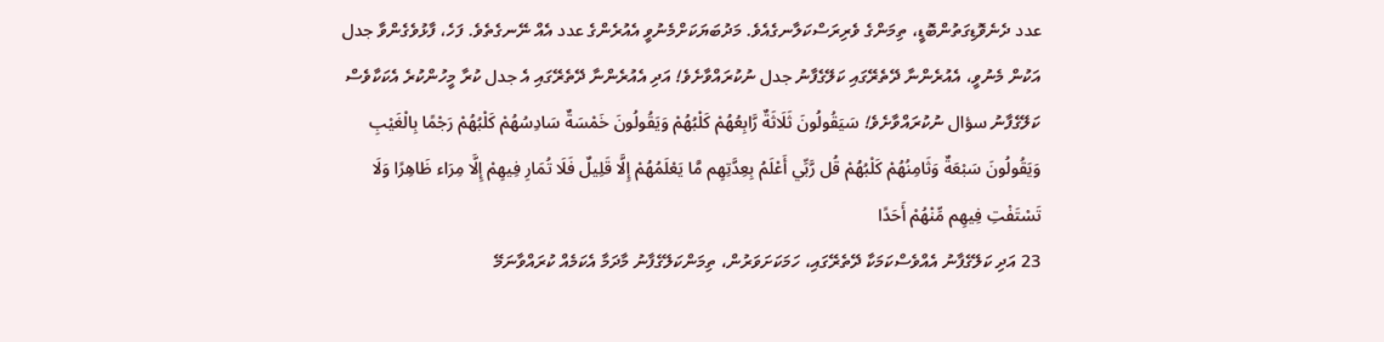عدد ދެނެވޮޑިގަތުންބޮޑީ، ތިމަންގެ ވެރިރަސްކަލާނގެއެވެ. މަދުބަޔަކަށްމެނުވީ އެއުރެންގެ عدد އެއް ނޭނގެތެވެ. ފަހެ، ފާޅުވެގެންވާ جدل އަކުން މެނުވީ، އެއުރެންނާ ދޭތެރޭގައި ކަލޭގެފާނު جدل ނުކުރައްވާށެވެ! އަދި އެއުރެންނާ ދޭތެރޭގައި އެ جدل ކުރާ މީހުންކުރެ އެކަކާވެސް ކަލޭގެފާނު سؤال ނުކުރައްވާށެވެ! سَيَقُولُونَ ثَلَاثَةٌ رَّابِعُهُمْ كَلْبُهُمْ وَيَقُولُونَ خَمْسَةٌ سَادِسُهُمْ كَلْبُهُمْ رَجْمًا بِالْغَيْبِ وَيَقُولُونَ سَبْعَةٌ وَثَامِنُهُمْ كَلْبُهُمْ قُل رَّبِّي أَعْلَمُ بِعِدَّتِهِم مَّا يَعْلَمُهُمْ إِلَّا قَلِيلٌ فَلَا تُمَارِ فِيهِمْ إِلَّا مِرَاء ظَاهِرًا وَلَا تَسْتَفْتِ فِيهِم مِّنْهُمْ أَحَدًا
23 އަދި ކަލޭގެފާނު އެއްވެސްކަމަކާ ދޭތެރޭގައި، ހަމަކަށަވަރުން، ތިމަންކަލޭގެފާނު މާދަމާ އެކަމެއް ކުރައްވާނަމޭ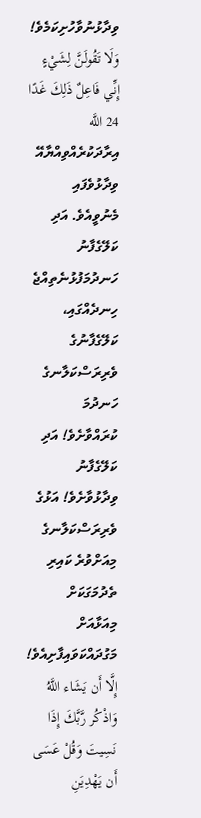ވިދާޅުނުވާހުށިކަމެވެ! وَلَا تَقُولَنَّ لِشَيْءٍ إِنِّي فَاعِلٌ ذَلِكَ غَدًا
24 اللَّه އިރާދަކުރެއްވިއްޔާއޭ ވިދާޅުވެފައި މެނުވީއެވެ. އަދި ކަލޭގެފާނު ހަނދުމަފުޅުނެތިއްޖެ ހިނދެއްގައި، ކަލޭގެފާނުގެ ވެރިރަސްކަލާނގެ ހަނދުމަ ކުރައްވާށެވެ! އަދި ކަލޭގެފާނު ވިދާޅުވާށެވެ! އަޅުގެ ވެރިރަސްކަލާނގެ މިއަށްވުރެ ކައިރި ތެދުމަގަކަށް މިއަޅާއަށް މަގުދައްކަވައިފާށިއެވެ! إِلَّا أَن يَشَاء اللَّهُ وَاذْكُر رَّبَّكَ إِذَا نَسِيتَ وَقُلْ عَسَى أَن يَهْدِيَنِ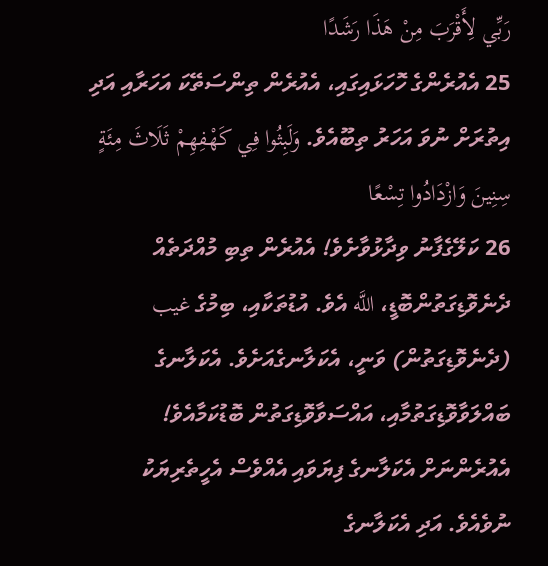رَبِّي لِأَقْرَبَ مِنْ هَذَا رَشَدًا
25 އެއުރެންގެ ހޮހަޅައިގައި، އެއުރެން ތިންސަތޭކަ އަހަރާއި އަދި އިތުރަށް ނުވަ އަހަރު ތިބޫއެވެ. وَلَبِثُوا فِي كَهْفِهِمْ ثَلَاثَ مِئَةٍ سِنِينَ وَازْدَادُوا تِسْعًا
26 ކަލޭގެފާނު ވިދާޅުވާށެވެ! އެއުރެން ތިބި މުއްދަތެއް ދެނެވޮޑިގަތުންބޮޑީ، اللَّه އެވެ. އުޑުތަކާއި، ބިމުގެ غيب (ދެނެވޮޑިގަތުން) ވަނީ، އެކަލާނގެއަށެވެ. އެކަލާނގެ ބައްލަވާވޮޑިގަތުމާއި، އައްސަވާވޮޑިގަތުން ބޮޑުކަމާއެވެ! އެއުރެންނަށް އެކަލާނގެ ފިޔަވައި އެއްވެސް އެހީތެރިޔަކު ނުވެއެވެ. އަދި އެކަލާނގެ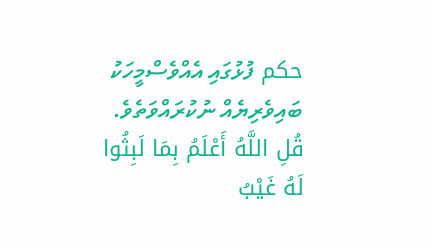حكم ފުޅުގައި އެއްވެސްމީހަކު ބައިވެރިޔެއް ނުކުރައްވަތެވެ. قُلِ اللَّهُ أَعْلَمُ بِمَا لَبِثُوا لَهُ غَيْبُ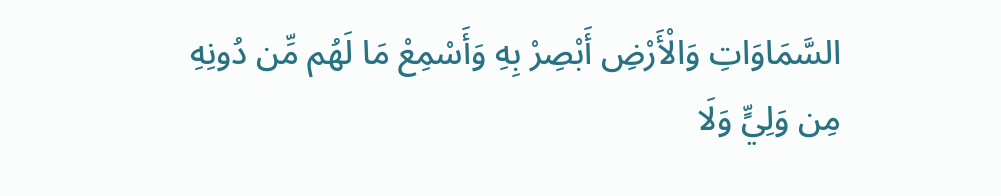السَّمَاوَاتِ وَالْأَرْضِ أَبْصِرْ بِهِ وَأَسْمِعْ مَا لَهُم مِّن دُونِهِ مِن وَلِيٍّ وَلَا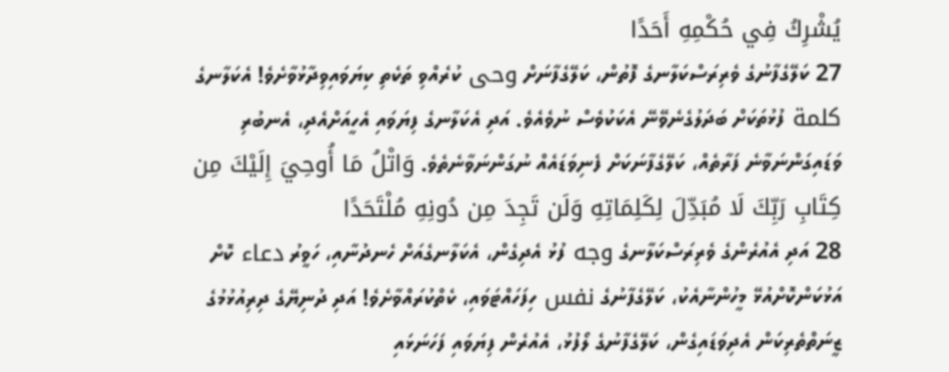يُشْرِكُ فِي حُكْمِهِ أَحَدًا
27 ކަލޭގެފާނުގެ ވެރިރަސްކަލާނގެ ފޮތުން، ކަލޭގެފާނަށް وحى ކުރެއްވި ތަކެތި ކިޔަވައިވިދާޅުވާށެވެ! އެކަލާނގެ كلمة ފުޅުތަކަށް ބަދަލުގެނެވޭނޭ އެކަކުވެސް ނުވެއެވެ. އަދި އެކަލާނގެ ފިޔަވައި އެހީއަށްއެދި، އެނބުރި ވަޑައިގަންނަވާނެ ފަރާތެއް، ކަލޭގެފާނަކަށް ފެނިވަޑައެއް ނުގަންނަވާނެތެވެ. وَاتْلُ مَا أُوحِيَ إِلَيْكَ مِن كِتَابِ رَبِّكَ لَا مُبَدِّلَ لِكَلِمَاتِهِ وَلَن تَجِدَ مِن دُونِهِ مُلْتَحَدًا
28 އަދި އެއުރެންގެ ވެރިރަސްކަލާނގެ وجه ފުޅު އެދިގެން، އެކަލާނގެއަށް ހެނދުނާއި، ހަވީރު دعاء ކޮށް އަޅުކަންކޮށްއުޅޭ މީހުންނާއެކު، ކަލޭގެފާނުގެ نفس ހިފަހައްޓަވައި، ކެތްކުރައްވާށެވެ! އަދި ދުނިޔޭގެ ދިރިއުޅުމުގެ ޒީނަތްތެރިކަން އެދިވަޑައިގެން، ކަލޭގެފާނުގެ ލޯފުޅު، އެއުރެން ފިޔަވައި ފަހަނަޅައި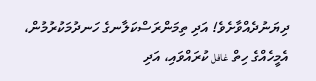ދިޔަނުދެއްވާށެވެ! އަދި ތިމަންރަސްކަލާނގެ ހަނދުމަކުރުމުން، އެމީހެއްގެ ހިތް غافل ކުރައްވައި، އަދި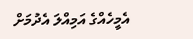އެމީހެއްގެ އަމިއްލަ އެދުމަށް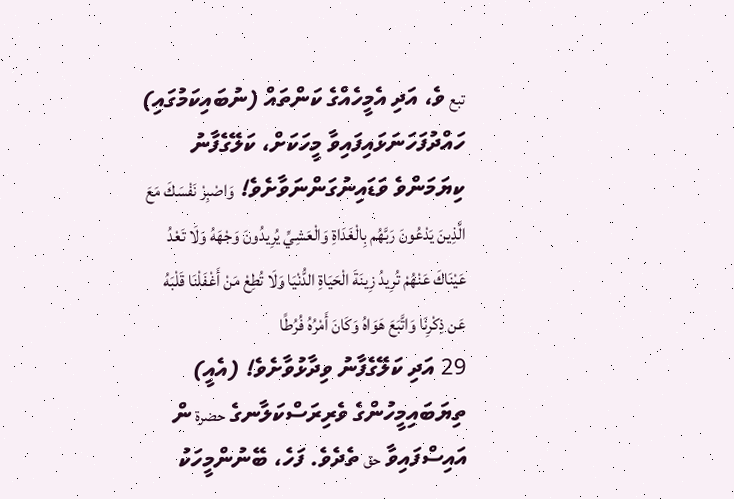تبع ވެ، އަދި އެމީހެއްގެ ކަންތައް (ނުބައިކަމުގައި) ހައްދުފަހަނަޅައިފައިވާ މީހަކަށް، ކަލޭގެފާނު ކިޔަމަންވެ ވަޑައިނުގަންނަވާށެވެ! وَاصْبِرْ نَفْسَكَ مَعَ الَّذِينَ يَدْعُونَ رَبَّهُم بِالْغَدَاةِ وَالْعَشِيِّ يُرِيدُونَ وَجْهَهُ وَلَا تَعْدُ عَيْنَاكَ عَنْهُمْ تُرِيدُ زِينَةَ الْحَيَاةِ الدُّنْيَا وَلَا تُطِعْ مَنْ أَغْفَلْنَا قَلْبَهُ عَن ذِكْرِنَا وَاتَّبَعَ هَوَاهُ وَكَانَ أَمْرُهُ فُرُطًا
29 އަދި ކަލޭގެފާނު ވިދާޅުވާށެވެ! (އެއީ) ތިޔަބައިމީހުންގެ ވެރިރަސްކަލާނގެ حضرة ން އައިސްފައިވާ حق ތެދެވެ. ފަހެ، ބޭނުންމީހަކު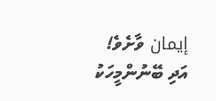إيمان ވާށެވެ! އަދި ބޭނުންމީހަކު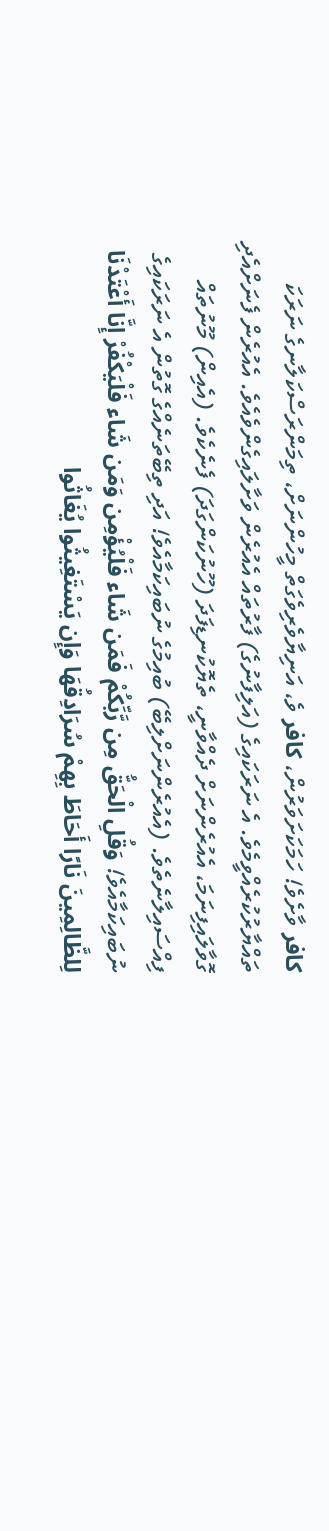كافر ވާށެވެ! ހަމަކަށަވަރުން، كافر ވެ، އަނިޔާވެރިވެގަތް މީހުންނަށް، ތިމަންރަސްކަލާނގެ ނަރަކަ ތައްޔާރުކުރެއްވީމެވެ. އެ ނަރަކައިގެ (އަލިފާނުގެ) ފާރުތައް އެއުރެން ވަށާލައިގެންވެއެވެ. އެއުރެން ފެނަށްއެދި ގޮވާލައިފިނަމަ، އެއުރެންނަށް ދެއްވާނީ، ތެޔޮކުނޑިފަދަ (ހޫނުކަންގަދަ) ފެނެކެވެ. (އެއިން) މޫނުތައް ފިއްސައިލާނެތެވެ. (އެއުރެންނަށްލިބޭ) ބުއިމުގެ ނުބައިކަމާއެވެ! އަދި ތިބޭތަނެއްގެ ގޮތުން އެ ނަރަކައިގެ ނުބައިކަމާއެވެ! وَقُلِ الْحَقُّ مِن رَّبِّكُمْ فَمَن شَاء فَلْيُؤْمِن وَمَن شَاء فَلْيَكْفُرْ إِنَّا أَعْتَدْنَا لِلظَّالِمِينَ نَارًا أَحَاطَ بِهِمْ سُرَادِقُهَا وَإِن يَسْتَغِيثُوا يُغَاثُوا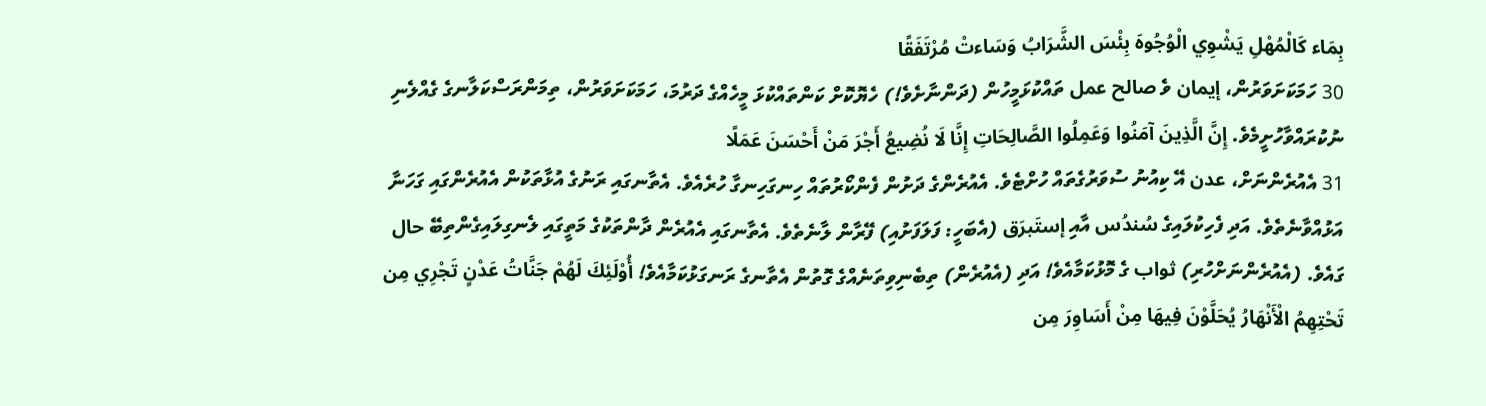بِمَاء كَالْمُهْلِ يَشْوِي الْوُجُوهَ بِئْسَ الشَّرَابُ وَسَاءتْ مُرْتَفَقًا
30 ހަމަކަށަވަރުން، إيمان ވެ صالح عمل ތައްކުޅަމީހުން (ދަންނާށެވެ!) ހެޔޮކޮށް ކަންތައްކުޅަ މީހެއްގެ ދަރުމަ، ހަމަކަށަވަރުން، ތިމަންރަސްކަލާނގެ ގެއްލެނި ނުކުރައްވާހުށީމެވެ. إِنَّ الَّذِينَ آمَنُوا وَعَمِلُوا الصَّالِحَاتِ إِنَّا لَا نُضِيعُ أَجْرَ مَنْ أَحْسَنَ عَمَلًا
31 އެއުރެންނަށް، عدن އޭ ކިއުނު ސުވަރުގެތައް ހުށްޓެވެ. އެއުރެންގެ ދަށުން ފެންކޯރުތައް ހިނގަހިނގާ ހުރެއެވެ. އެތާނގައި ރަނުގެ އުޅާތަކުން އެއުރެންގައި ގަހަނާ އަޅުއްވާނެތެވެ. އަދި ފެހިކުލައިގެ سُندُس އާއި إستَبرَق (އެބަހީ: ފަލަފަށުއި) ފޭރާން ލާނެތެވެ. އެތާނގައި އެއުރެން ދާންތަކުގެ މަތީގައި ލެނގިލައިގެންތިބޭ حال ގައެވެ. (އެއުރެންނަށްހުރި) ثواب ގެ މޮޅުކަމާއެވެ! އަދި (އެއުރެން) ތިބެނިވިތަނެއްގެ ގޮތުން އެތާނގެ ރަނގަޅުކަމާއެވެ! أُوْلَئِكَ لَهُمْ جَنَّاتُ عَدْنٍ تَجْرِي مِن تَحْتِهِمُ الْأَنْهَارُ يُحَلَّوْنَ فِيهَا مِنْ أَسَاوِرَ مِن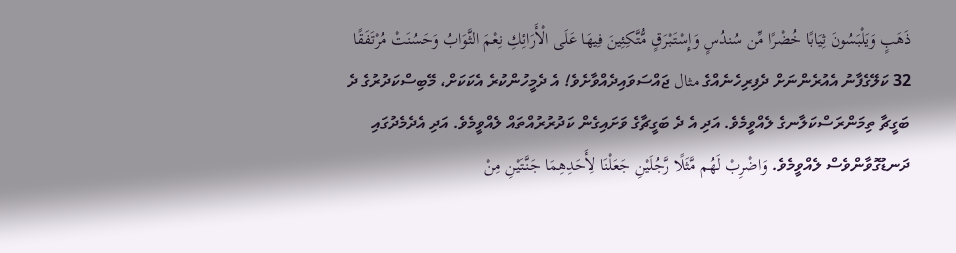ذَهَبٍ وَيَلْبَسُونَ ثِيَابًا خُضْرًا مِّن سُندُسٍ وَإِسْتَبْرَقٍ مُّتَّكِئِينَ فِيهَا عَلَى الْأَرَائِكِ نِعْمَ الثَّوَابُ وَحَسُنَتْ مُرْتَفَقًا
32 ކަލޭގެފާނު އެއުރެންނަށް ދެފިރިހެނެއްގެ مثال ޖައްސަވައިދެއްވާށެވެ! އެ ދެމީހުންކުރެ އެކަކަށް، މޭބިސްކަދުރުގެ ދެ ބަގީޗާ ތިމަންރަސްކަލާނގެ ލެއްވީމެވެ. އަދި އެ ދެ ބަގީޗާގެ ވަށައިގެން ކަދުރުރުއްތައް ލެއްވީމެވެ. އަދި އެދެމެދުގައި ދަނޑުގޮވާންވެސް ލެއްވީމެވެ. وَاضْرِبْ لَهُم مَّثَلًا رَّجُلَيْنِ جَعَلْنَا لِأَحَدِهِمَا جَنَّتَيْنِ مِنْ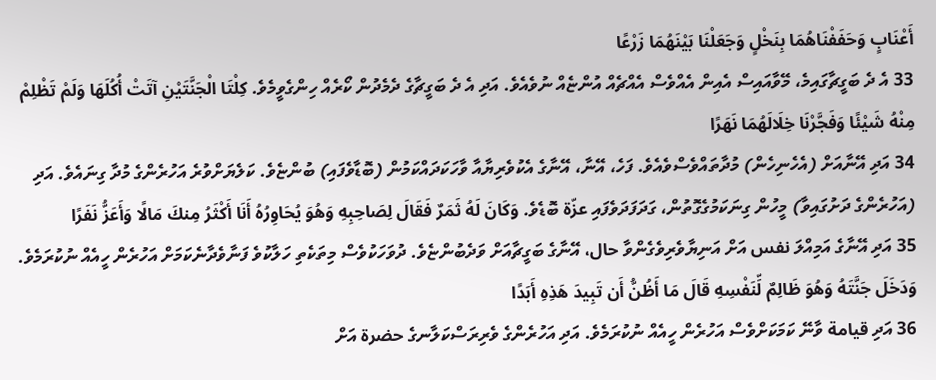أَعْنَابٍ وَحَفَفْنَاهُمَا بِنَخْلٍ وَجَعَلْنَا بَيْنَهُمَا زَرْعًا
33 އެ ދެ ބަގީޗާގައިމެ، މޭވާއައިސް އެއިން އެއްވެސް އެއްޗެއް އުންޏެއް ނުވެއެވެ. އަދި އެ ދެ ބަގީޗާގެ ދެމެދުން ކޯރެއް ހިންގެވީމެވެ. كِلْتَا الْجَنَّتَيْنِ آتَتْ أُكُلَهَا وَلَمْ تَظْلِمْ مِنْهُ شَيْئًا وَفَجَّرْنَا خِلَالَهُمَا نَهَرًا
34 އަދި އޭނާއަށް (އެހެނިހެން) މުދާތައްވެސްވެއެވެ. ފަހެ، އޭނާ، އޭނާގެ އެކުވެރިޔާއާ ވާހަކަދައްކަމުން (ބޮޑާވެފައި) ބުންޏެވެ. ކަލެޔަށްވުރެ އަހުރެންގެ މުދާ ގިނައެވެ. އަދި (އަހުރެންގެ ދަށުގައިވާ) މީހުން ގިނަކަމުގެގޮތުން، ގަދަފަދަވެފައި عزّة ބޮޑެވެ. وَكَانَ لَهُ ثَمَرٌ فَقَالَ لِصَاحِبِهِ وَهُوَ يُحَاوِرُهُ أَنَا أَكْثَرُ مِنكَ مَالًا وَأَعَزُّ نَفَرًا
35 އަދި އޭނާގެ އަމިއްލަ نفس އަށް އަނިޔާވެރިވެގެންވާ حال، އޭނާގެ ބަގީޗާއަށް ވަދެބުންޏެވެ. ދުވަހަކުވެސް މިތަކެތި ހަލާކުވެ ފަނާވެދާނެކަމަށް އަހުރެން ހީއެއް ނުކުރަމެވެ. وَدَخَلَ جَنَّتَهُ وَهُوَ ظَالِمٌ لِّنَفْسِهِ قَالَ مَا أَظُنُّ أَن تَبِيدَ هَذِهِ أَبَدًا
36 އަދި قيامة ވާނޭ ކަމަކަށްވެސް އަހުރެން ހީއެއް ނުކުރަމެވެ. އަދި އަހުރެންގެ ވެރިރަސްކަލާނގެ حضرة އަށް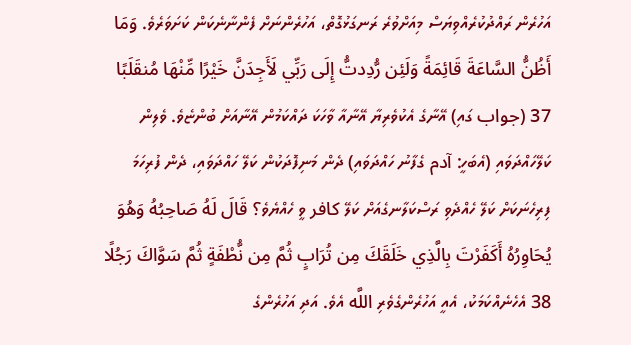އަހުރެން ރައްދުކުރެއްވިޔަސް މިއަށްވުރެ ރަނގަޅުގޮތް، އަހުރެންނަށް ފެންނާނެކަން ކަށަވަރެވެ. وَمَا أَظُنُّ السَّاعَةَ قَائِمَةً وَلَئِن رُّدِدتُّ إِلَى رَبِّي لَأَجِدَنَّ خَيْرًا مِّنْهَا مُنقَلَبًا
37 (جواب ގައި) އޭނާގެ އެކުވެރިޔާ އޭނާއާ ވާހަކަ ދައްކަމުން އޭނާއަށް ބުންޏެވެ. ވެލިން ކަލޭހައްދަވައި (އެބަހީ: آدم ގެފާނު ހައްދަވައި) ދެން މަނިފޮދަކުން ކަލޭ ހައްދަވައި، ދެން ފުރިހަމަ ފިރިހެނަކަށް ކަލޭ ހެއްދެވި ރަސްކަލާނގެއަށް ކަލޭ كافر ވީ ހެއްޔެވެ؟ قَالَ لَهُ صَاحِبُهُ وَهُوَ يُحَاوِرُهُ أَكَفَرْتَ بِالَّذِي خَلَقَكَ مِن تُرَابٍ ثُمَّ مِن نُّطْفَةٍ ثُمَّ سَوَّاكَ رَجُلًا
38 އެހެނެއްކަމަކު، އެއީ އަހުރެންގެވެރި اللَّه އެވެ. އަދި އަހުރެންގެ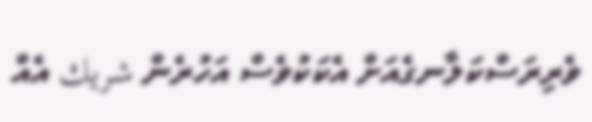ވެރިރަސްކަލާނގެއަށް އެކަކުވެސް އަހުރެން شريك އެއް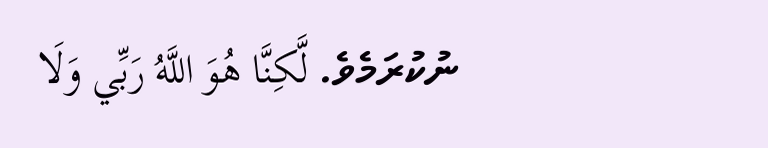ނުކުރަމެވެ. لَّكِنَّا هُوَ اللَّهُ رَبِّي وَلَا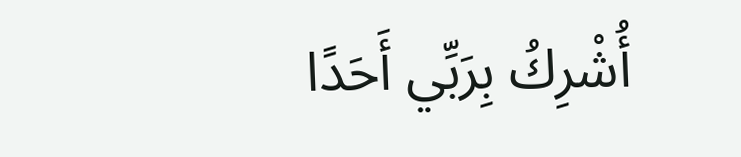أُشْرِكُ بِرَبِّي أَحَدًا